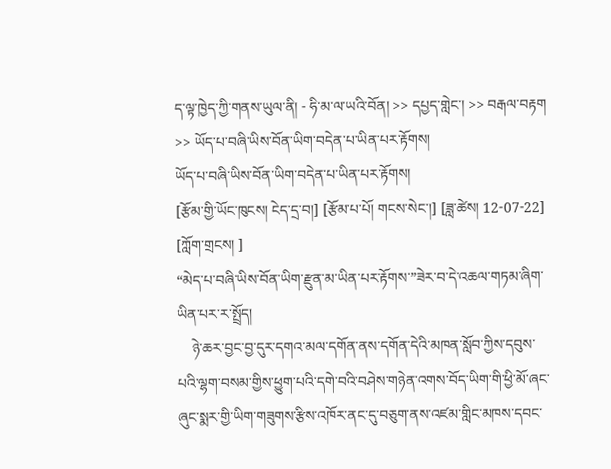ད་ལྟ་ཁྱེད་ཀྱི་གནས་ཡུལ་ནི། - ཧི་མ་ལ་ཡའི་བོན། >> དཔྱད་གླེང་། >> བརྒལ་བརྟག >> ཡོད་པ་བཞི་ཡིས་བོན་ཡིག་བདེན་པ་ཡིན་པར་རྟོགས།
ཡོད་པ་བཞི་ཡིས་བོན་ཡིག་བདེན་པ་ཡིན་པར་རྟོགས།
[རྩོམ་གྱི་ཡོང་ཁུངས། ངེད་དྲ་བ།] [རྩོམ་པ་པོ། གངས་སེང་།] [ཟླ་ཚེས། 12-07-22] [ཀློག་གྲངས། ]
“མེད་པ་བཞི་ཡིས་བོན་ཡིག་རྫུན་མ་ཡིན་པར་རྟོགས་”ཟེར་བ་དེ་འཆལ་གཏམ་ཞིག་ཡིན་པར་ར་སྤྲོད།
    ཉེ་ཆར་བྱང་བྱ་དུར་དགའ་མལ་དགོན་ནས་དགོན་དེའི་མཁན་སློབ་ཀྱིས་དབུས་པའི་ལྷག་བསམ་གྱིས་ཕྱུག་པའི་དགེ་བའི་བཤེས་གཉེན་འགས་བོད་ཡིག་གི་ཕྱི་མོ་ཞང་ཞུང་སྨར་གྱི་ཡིག་གཟུགས་རྩིས་འཁོར་ནང་དུ་བཅུག་ནས་འཛམ་གླིང་མཁས་དབང་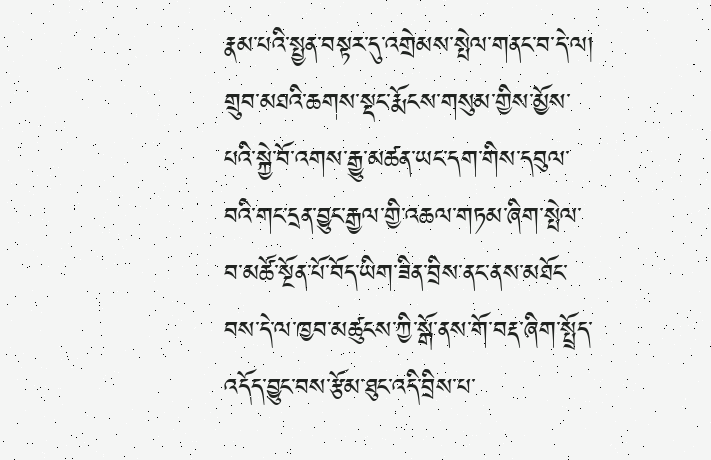རྣམ་པའི་སྤྱན་བསྟར་དུ་འགྲེམས་སྤེལ་གནང་བ་དེ་ལ། གྲུབ་མཐའི་ཆགས་སྡང་རྨོངས་གསུམ་གྱིས་མྱོས་པའི་སྐྱེ་བོ་འགས་རྒྱུ་མཚན་ཡང་དག་གིས་དབུལ་བའི་གང་དྲན་བྱུང་རྒྱལ་གྱི་འཆལ་གཏམ་ཞིག་སྤེལ་བ་མཚོ་སྔོན་པོ་བོད་ཡིག་ཟིན་བྲིས་ནང་ནས་མཐོང་བས་དེ་ལ་ཁྱབ་མཚུངས་ཀྱི་སྒོ་ནས་གོ་བརྡ་ཞིག་སྤྲོད་འདོད་བྱུང་བས་རྩོམ་ཐུང་འདི་བྲིས་པ་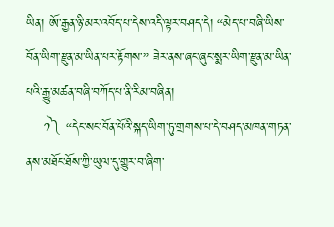ཡིན། ཨོ་རྒྱན་ཉི་མར་འབོད་པ་དེས་འདི་ལྟར་བཤད་དེ། “མེད་པ་བཞི་ཡིས་བོན་ཡིག་རྫུན་མ་ཡིན་པར་རྟོགས་” ཟེར་ནས་ཞང་ཞུང་སྨར་ཡིག་རྫུན་མ་ཡིན་པའི་རྒྱུ་མཚན་བཞི་བཀོད་པ་ནི་རིམ་བཞིན།
    ༡༽ “དེང་སང་བོན་པོའི་སྐད་ཡིག་ཏུ་གྲགས་པ་དེ་བཤད་མཁན་གཏན་ནས་མཐོང་ཐོས་ཀྱི་ཡུལ་དུ་གྱུར་བ་ཞིག་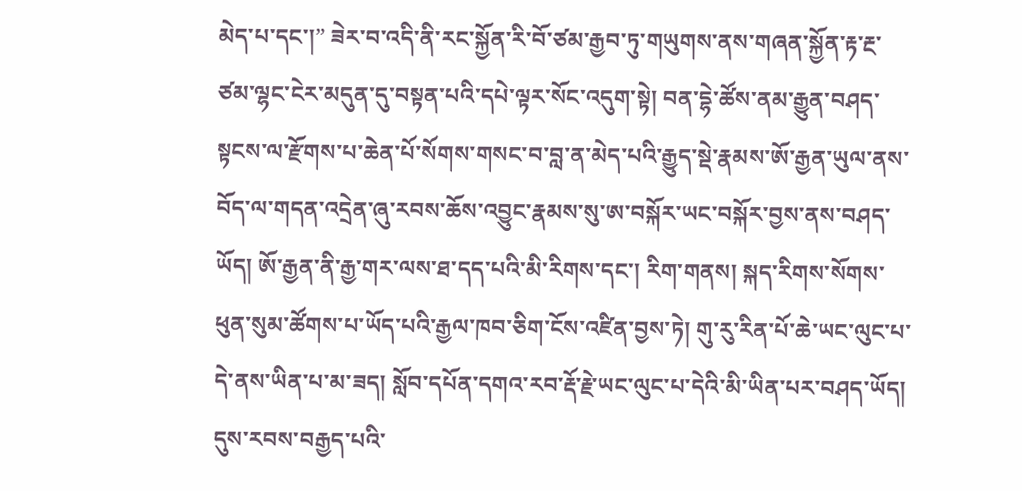མེད་པ་དང་།” ཟེར་བ་འདི་ནི་རང་སྐྱོན་རི་བོ་ཙམ་རྒྱབ་ཏུ་གཡུགས་ནས་གཞན་སྐྱོན་རྟ་རྔ་ཙམ་ལྷང་ངེར་མདུན་དུ་བསྟན་པའི་དཔེ་ལྟར་སོང་འདུག་སྟེ། བན་དྷེ་ཚོས་ནམ་རྒྱུན་བཤད་སྟངས་ལ་རྫོགས་པ་ཆེན་པོ་སོགས་གསང་བ་བླ་ན་མེད་པའི་རྒྱུད་སྡེ་རྣམས་ཨོ་རྒྱན་ཡུལ་ནས་བོད་ལ་གདན་འདྲེན་ཞུ་རབས་ཆོས་འབྱུང་རྣམས་སུ་ཨ་བསྐོར་ཡང་བསྐོར་བྱས་ནས་བཤད་ཡོད། ཨོ་རྒྱན་ནི་རྒྱ་གར་ལས་ཐ་དད་པའི་མི་རིགས་དང་། རིག་གནས། སྐད་རིགས་སོགས་ཕུན་སུམ་ཚོགས་པ་ཡོད་པའི་རྒྱལ་ཁབ་ཅིག་ངོས་འཛིན་བྱས་ཏེ། གུ་རུ་རིན་པོ་ཆེ་ཡང་ལུང་པ་དེ་ནས་ཡིན་པ་མ་ཟད། སློབ་དཔོན་དགའ་རབ་རྡོ་རྗེ་ཡང་ལུང་པ་དེའི་མི་ཡིན་པར་བཤད་ཡོད། དུས་རབས་བརྒྱད་པའི་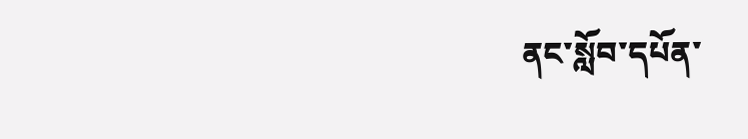ནང་སློབ་དཔོན་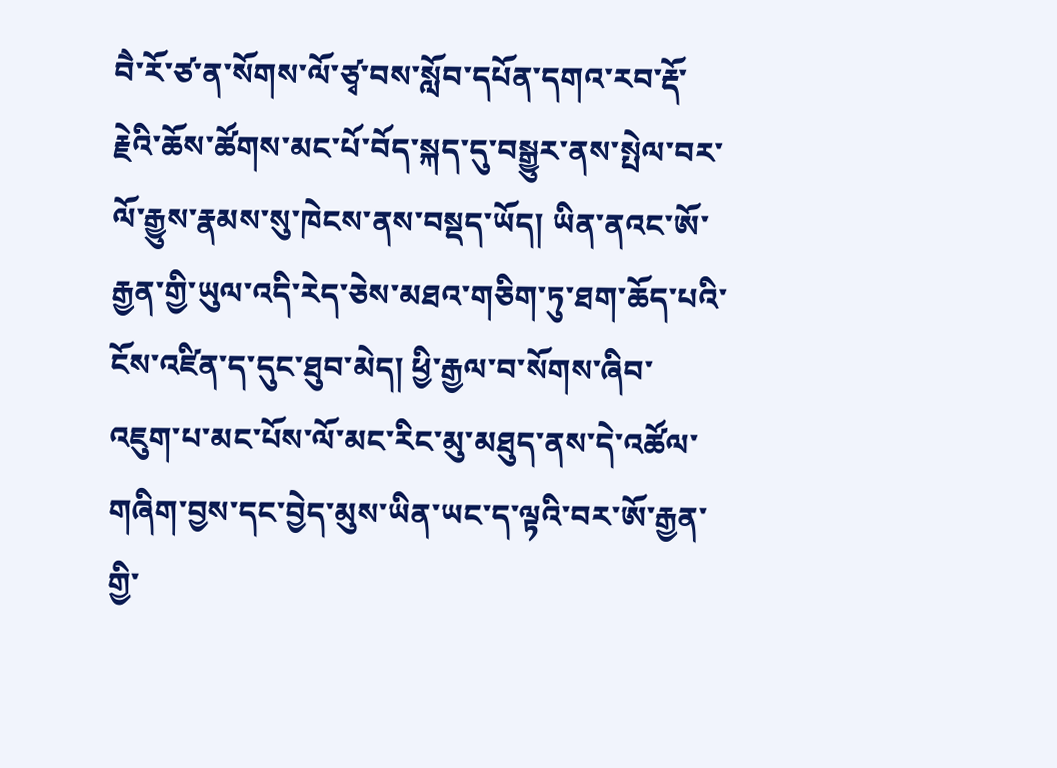བཻ་རོ་ཙ་ན་སོགས་ལོ་ཙྭ་བས་སློབ་དཔོན་དགའ་རབ་རྡོ་རྗེའི་ཆོས་ཚོགས་མང་པོ་བོད་སྐད་དུ་བསྒྱུར་ནས་སྤེལ་བར་ལོ་རྒྱུས་རྣམས་སུ་ཁེངས་ནས་བསྡད་ཡོད། ཡིན་ནའང་ཨོ་རྒྱན་གྱི་ཡུལ་འདི་རེད་ཅེས་མཐའ་གཅིག་ཏུ་ཐག་ཆོད་པའི་ངོས་འཛིན་ད་དུང་ཐུབ་མེད། ཕྱི་རྒྱལ་བ་སོགས་ཞིབ་འཇུག་པ་མང་པོས་ལོ་མང་རིང་མུ་མཐུད་ནས་དེ་འཚོལ་གཞིག་བྱས་དང་བྱེད་མུས་ཡིན་ཡང་ད་ལྟའི་བར་ཨོ་རྒྱན་གྱི་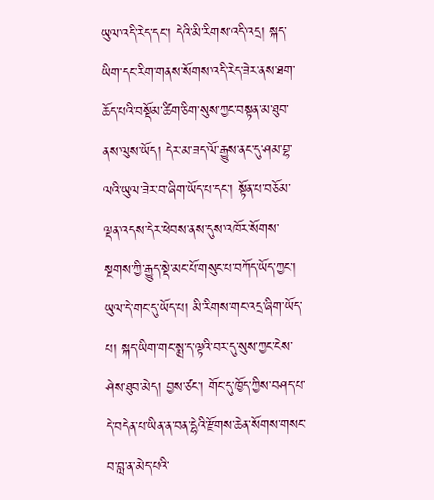ཡུལ་འདི་རེད་དང་། དེའི་མི་རིགས་འདི་འདྲ། སྐད་ཡིག་དང་རིག་གནས་སོགས་འདི་རེད་ཟེར་ནས་ཐག་ཆོད་པའི་བསྡོམ་ཚིག་ཅིག་སུས་ཀྱང་བསྟན་མ་ཐུབ་ནས་ལུས་ཡོད། དེར་མ་ཟད་ལོ་རྒྱུས་ནང་དུ་ཤམ་བྷ་ལའི་ཡུལ་ཟེར་བ་ཞིག་ཡོད་པ་དང་། སྟོན་པ་བཅོམ་ལྡན་འདས་དེར་ཕེབས་ནས་དུས་འཁོར་སོགས་སྔགས་ཀྱི་རྒྱུད་སྡེ་མང་པོ་གསུང་པ་བཀོད་ཡོད་ཀྱང་། ཡུལ་དེ་གང་དུ་ཡོད་པ། མི་རིགས་གང་འདྲ་ཞིག་ཡོད་པ། སྐད་ཡིག་གང་སྨྲ་ད་ལྟའི་བར་དུ་སུས་ཀྱང་ངེས་ཤེས་ཐུབ་མེད། བྱས་ཙང་། གོང་དུ་ཁྱོད་ཀྱིས་བཤད་པ་དེ་བདེན་པ་ཡིན་ན་བན་དྷེའི་རྫོགས་ཆེན་སོགས་གསང་བ་བླ་ན་མེད་པའི་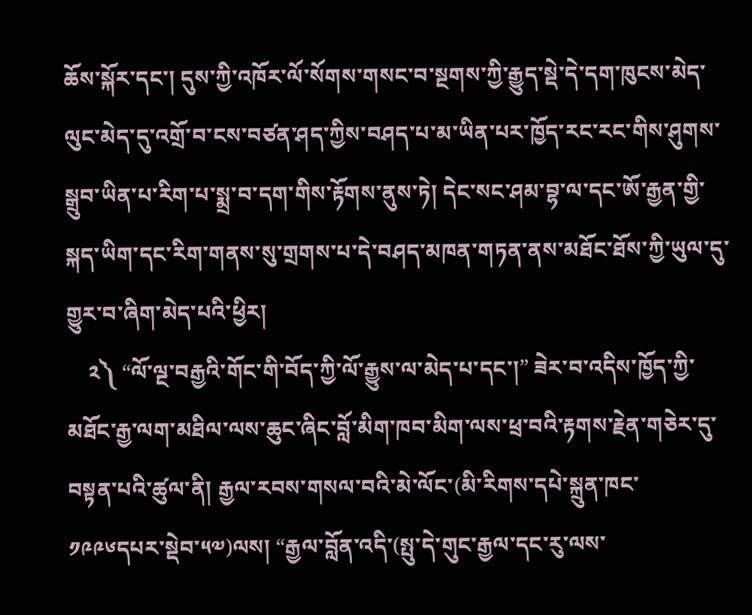ཆོས་སྐོར་དང་། དུས་ཀྱི་འཁོར་ལོ་སོགས་གསང་བ་སྔགས་ཀྱི་རྒྱུད་སྡེ་དེ་དག་ཁུངས་མེད་ལུང་མེད་དུ་འགྲོ་བ་ངས་བཙན་ཤད་ཀྱིས་བཤད་པ་མ་ཡིན་པར་ཁྱོད་རང་རང་གིས་ཤུགས་སྒྲུབ་ཡིན་པ་རིག་པ་སྨྲ་བ་དག་གིས་རྟོགས་ནུས་ཏེ། དེང་སང་ཤམ་བྷ་ལ་དང་ཨོ་རྒྱན་གྱི་སྐད་ཡིག་དང་རིག་གནས་སུ་གྲགས་པ་དེ་བཤད་མཁན་གཏན་ནས་མཐོང་ཐོས་ཀྱི་ཡུལ་དུ་གྱུར་བ་ཞིག་མེད་པའི་ཕྱིར།
    ༢༽ “ལོ་ལྔ་བརྒྱའི་གོང་གི་བོད་ཀྱི་ལོ་རྒྱུས་ལ་མེད་པ་དང་།” ཟེར་བ་འདིས་ཁྱོད་ཀྱི་མཐོང་རྒྱ་ལག་མཐིལ་ལས་ཆུང་ཞིང་བློ་མིག་ཁབ་མིག་ལས་ཕྲ་བའི་རྟགས་རྗེན་གཅེར་དུ་བསྟན་པའི་ཚུལ་ནི། རྒྱལ་རབས་གསལ་བའི་མེ་ལོང་(མི་རིགས་དཔེ་སྐྲུན་ཁང་༡༩༩༦དཔར་སྡེབ་༥༧)ལས། “རྒྱལ་བློན་འདི་(སྤུ་དེ་གུང་རྒྱལ་དང་རུ་ལས་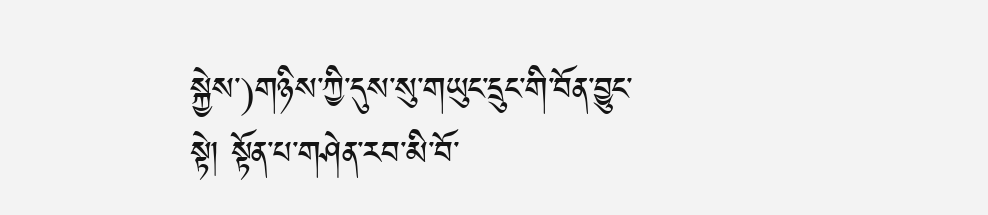སྐྱེས་)གཉིས་ཀྱི་དུས་སུ་གཡུང་དྲུང་གི་བོན་བྱུང་སྟེ། སྟོན་པ་གཤེན་རབ་མི་བོ་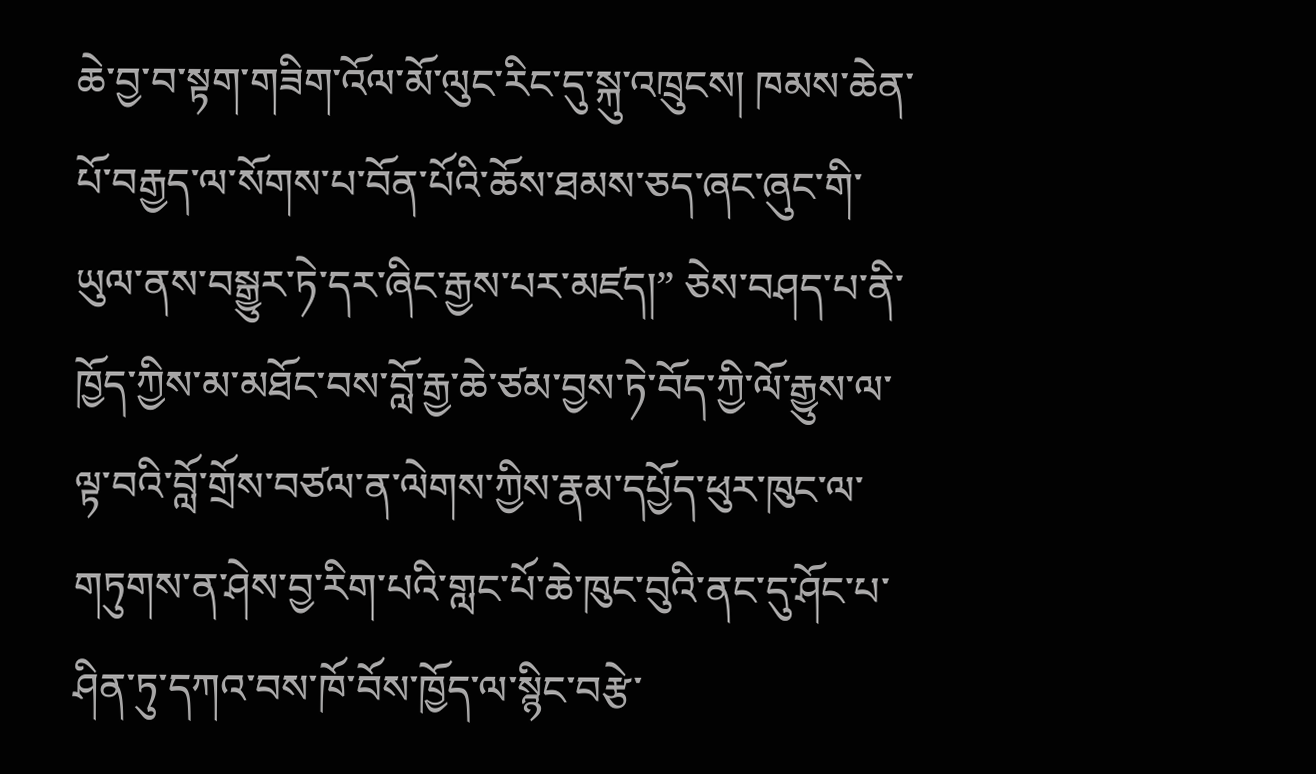ཆེ་བྱ་བ་སྟག་གཟིག་འོལ་མོ་ལུང་རིང་དུ་སྐུ་འཁྲུངས། ཁམས་ཆེན་པོ་བརྒྱད་ལ་སོགས་པ་བོན་པོའི་ཆོས་ཐམས་ཅད་ཞང་ཞུང་གི་ཡུལ་ནས་བསྒྱུར་ཏེ་དར་ཞིང་རྒྱས་པར་མཛད།” ཅེས་བཤད་པ་ནི་ཁྱོད་ཀྱིས་མ་མཐོང་བས་བློ་རྒྱ་ཆེ་ཙམ་བྱས་ཏེ་བོད་ཀྱི་ལོ་རྒྱུས་ལ་ལྟ་བའི་བློ་གྲོས་བཙལ་ན་ལེགས་ཀྱིས་རྣམ་དཔྱོད་ཕུར་ཁུང་ལ་གཏུགས་ན་ཤེས་བྱ་རིག་པའི་གླང་པོ་ཆེ་ཁུང་བུའི་ནང་དུ་ཤོང་པ་ཤིན་ཏུ་དཀའ་བས་ཁོ་བོས་ཁྱོད་ལ་སྙིང་བརྩེ་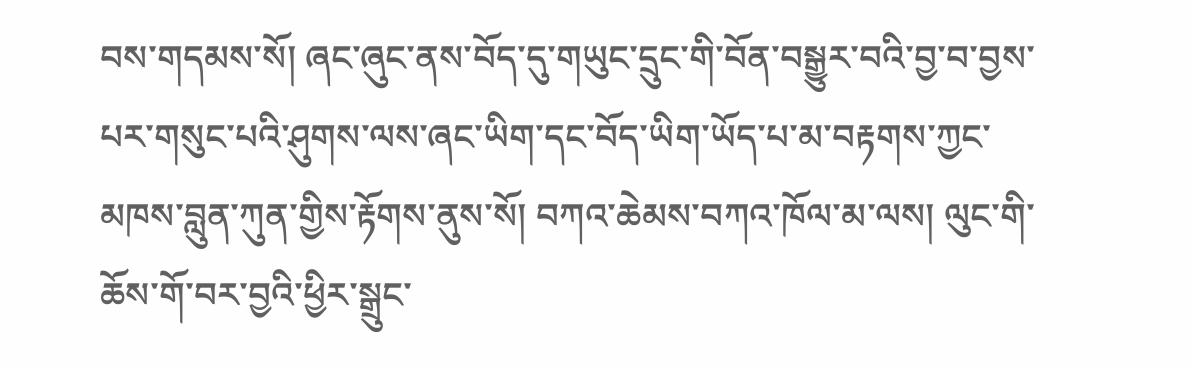བས་གདམས་སོ། ཞང་ཞུང་ནས་བོད་དུ་གཡུང་དྲུང་གི་བོན་བསྒྱུར་བའི་བྱ་བ་བྱས་པར་གསུང་པའི་ཤུགས་ལས་ཞང་ཡིག་དང་བོད་ཡིག་ཡོད་པ་མ་བརྟགས་ཀྱང་མཁས་བླུན་ཀུན་གྱིས་རྟོགས་ནུས་སོ། བཀའ་ཆེམས་བཀའ་ཁོལ་མ་ལས། ལུང་གི་ཆོས་གོ་བར་བྱའི་ཕྱིར་སྒྲུང་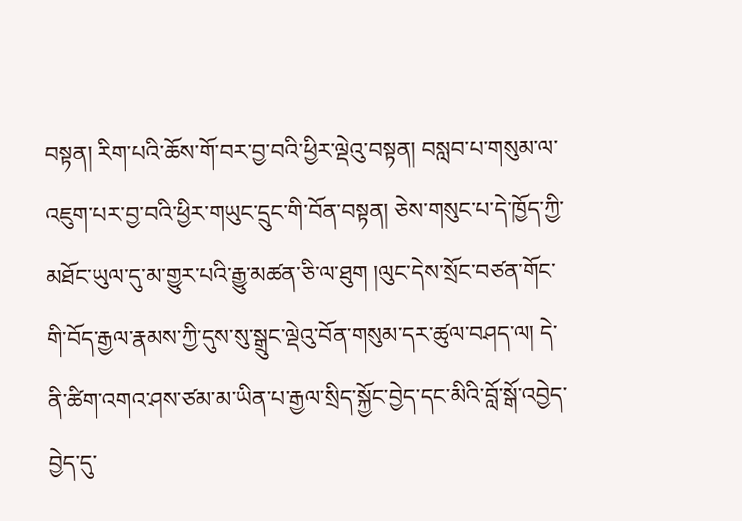བསྟན། རིག་པའི་ཆོས་གོ་བར་བྱ་བའི་ཕྱིར་ལྡེའུ་བསྟན། བསླབ་པ་གསུམ་ལ་འཇུག་པར་བྱ་བའི་ཕྱིར་གཡུང་དྲུང་གི་བོན་བསྟན། ཅེས་གསུང་པ་དེ་ཁྱོད་ཀྱི་མཐོང་ཡུལ་དུ་མ་གྱུར་པའི་རྒྱུ་མཚན་ཅི་ལ་ཐུག །ལུང་དེས་སྲོང་བཙན་གོང་གི་བོད་རྒྱལ་རྣམས་ཀྱི་དུས་སུ་སྒྲུང་ལྡེའུ་བོན་གསུམ་དར་ཚུལ་བཤད་ལ། དེ་ནི་ཚིག་འགའ་ཤས་ཙམ་མ་ཡིན་པ་རྒྱལ་སྲིད་སྐྱོང་བྱེད་དང་མིའི་བློ་སྒོ་འབྱེད་བྱེད་དུ་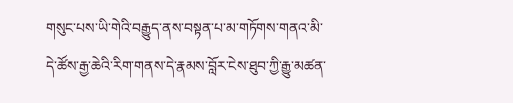གསུང་པས་ཡི་གེའི་བརྒྱུད་ནས་བསྟན་པ་མ་གཏོགས་གནའ་མི་དེ་ཚོས་རྒྱ་ཆེའི་རིག་གནས་དེ་རྣམས་བློར་ངེས་ཐུབ་ཀྱི་རྒྱུ་མཚན་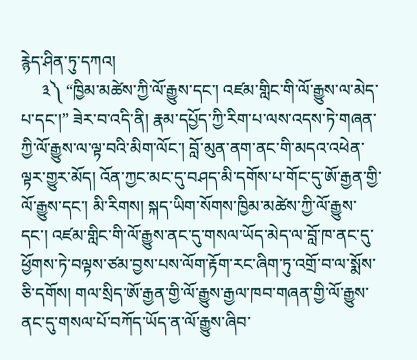རྙེད་ཤིན་ཏུ་དཀའ།
     ༣༽ “ཁྱིམ་མཚེས་ཀྱི་ལོ་རྒྱུས་དང་། འཛམ་གླིང་གི་ལོ་རྒྱུས་ལ་མེད་པ་དང་།” ཟེར་བ་འདི་ནི། རྣམ་དཔྱོད་ཀྱི་རིག་པ་ལས་འདས་ཏེ་གཞན་ཀྱི་ལོ་རྒྱུས་ལ་ལྟ་བའི་མིག་ལོང་། བློ་མུན་ནག་ནང་གི་མདའ་འཕེན་ལྟར་གྱུར་མོད། འོན་ཀྱང་མང་དུ་བཤད་མི་དགོས་པ་གོང་དུ་ཨོ་རྒྱན་གྱི་ལོ་རྒྱུས་དང་། མི་རིགས། སྐད་ཡིག་སོགས་ཁྱིམ་མཚེས་ཀྱི་ལོ་རྒྱུས་དང་། འཛམ་གླིང་གི་ལོ་རྒྱུས་ནང་དུ་གསལ་ཡོད་མེད་ལ་བློ་ཁ་ནང་དུ་ཕྱོགས་ཏེ་བལྟས་ཙམ་བྱས་པས་ལོག་རྟོག་རང་ཞིག་ཏུ་འགྲོ་བ་ལ་སྨོས་ཅི་དགོས། གལ་སྲིད་ཨོ་རྒྱན་གྱི་ལོ་རྒྱུས་རྒྱལ་ཁབ་གཞན་གྱི་ལོ་རྒྱུས་ནང་དུ་གསལ་པོ་བཀོད་ཡོད་ན་ལོ་རྒྱུས་ཞིབ་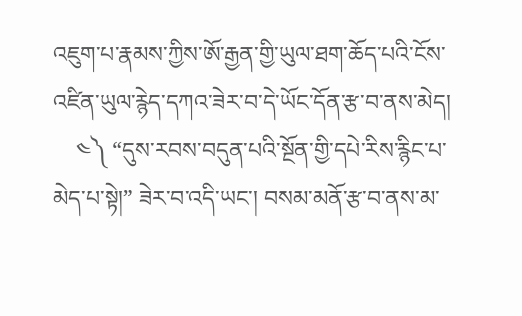འཇུག་པ་རྣམས་ཀྱིས་ཨོ་རྒྱན་གྱི་ཡུལ་ཐག་ཆོད་པའི་ངོས་འཛིན་ཡུལ་རྙེད་དཀའ་ཟེར་བ་དེ་ཡོང་དོན་རྩ་བ་ནས་མེད།
    ༤༽ “དུས་རབས་བདུན་པའི་སྔོན་གྱི་དཔེ་རིས་རྙིང་པ་མེད་པ་སྟེ།” ཟེར་བ་འདི་ཡང་། བསམ་མནོ་རྩ་བ་ནས་མ་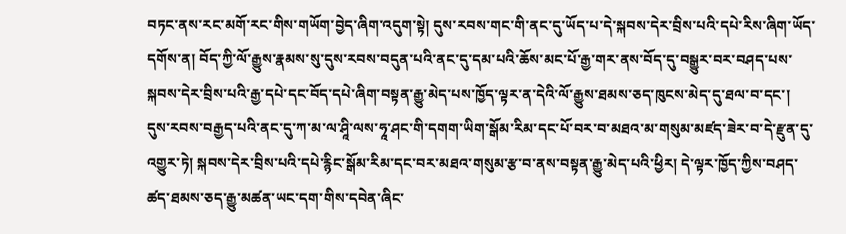བཏང་ནས་རང་མགོ་རང་གིས་གཡོག་བྱེད་ཞིག་འདུག་སྟེ། དུས་རབས་གང་གི་ནང་དུ་ཡོད་པ་དེ་སྐབས་དེར་བྲིས་པའི་དཔེ་རིས་ཞིག་ཡོད་དགོས་ན། བོད་ཀྱི་ལོ་རྒྱུས་རྣམས་སུ་དུས་རབས་བདུན་པའི་ནང་དུ་དམ་པའི་ཆོས་མང་པོ་རྒྱ་གར་ནས་བོད་དུ་བསྒྱུར་བར་བཤད་པས་སྐབས་དེར་བྲིས་པའི་རྒྱ་དཔེ་དང་བོད་དཔེ་ཞིག་བསྟན་རྒྱུ་མེད་པས་ཁྱོད་ལྟར་ན་དེའི་ལོ་རྒྱུས་ཐམས་ཅད་ཁུངས་མེད་དུ་ཐལ་བ་དང་། དུས་རབས་བརྒྱད་པའི་ནང་དུ་ཀ་མ་ལ་ཤཱི་ལས་ཧཱ་ཤང་གི་དགག་ཡིག་སྒོམ་རིམ་དང་པོ་བར་བ་མཐའ་མ་གསུམ་མཛད་ཟེར་བ་དེ་རྫུན་དུ་འགྱུར་ཏེ། སྐབས་དེར་བྲིས་པའི་དཔེ་རྙིང་སྒོམ་རིམ་དང་བར་མཐའ་གསུམ་རྩ་བ་ནས་བསྟན་རྒྱུ་མེད་པའི་ཕྱིར། དེ་ལྟར་ཁྱོད་ཀྱིས་བཤད་ཚད་ཐམས་ཅད་རྒྱུ་མཚན་ཡང་དག་གིས་དབེན་ཞིང་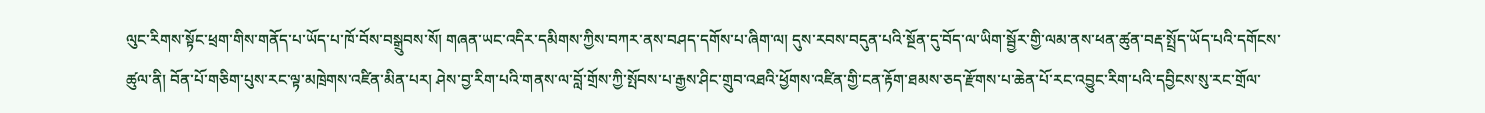ལུང་རིགས་སྟོང་ཕྲག་གིས་གནོད་པ་ཡོད་པ་ཁོ་བོས་བསྒྲུབས་སོ། གཞན་ཡང་འདིར་དམིགས་ཀྱིས་བཀར་ནས་བཤད་དགོས་པ་ཞིག་ལ། དུས་རབས་བདུན་པའི་སྔོན་དུ་བོད་ལ་ཡིག་སྦྱོར་གྱི་ལམ་ནས་ཕན་ཚུན་བརྡ་སྤྲོད་ཡོད་པའི་དགོངས་ཚུལ་ནི། བོན་པོ་གཅིག་པུས་རང་ལྟ་མཁྲེགས་འཛིན་མིན་པར། ཤེས་བྱ་རིག་པའི་གནས་ལ་བློ་གྲོས་ཀྱི་སྤོབས་པ་རྒྱས་ཤིང་གྲུབ་འཐའི་ཕྱོགས་འཛིན་གྱི་ངན་རྟོག་ཐམས་ཅད་རྫོགས་པ་ཆེན་པོ་རང་འབྱུང་རིག་པའི་དབྱིངས་སུ་རང་གྲོལ་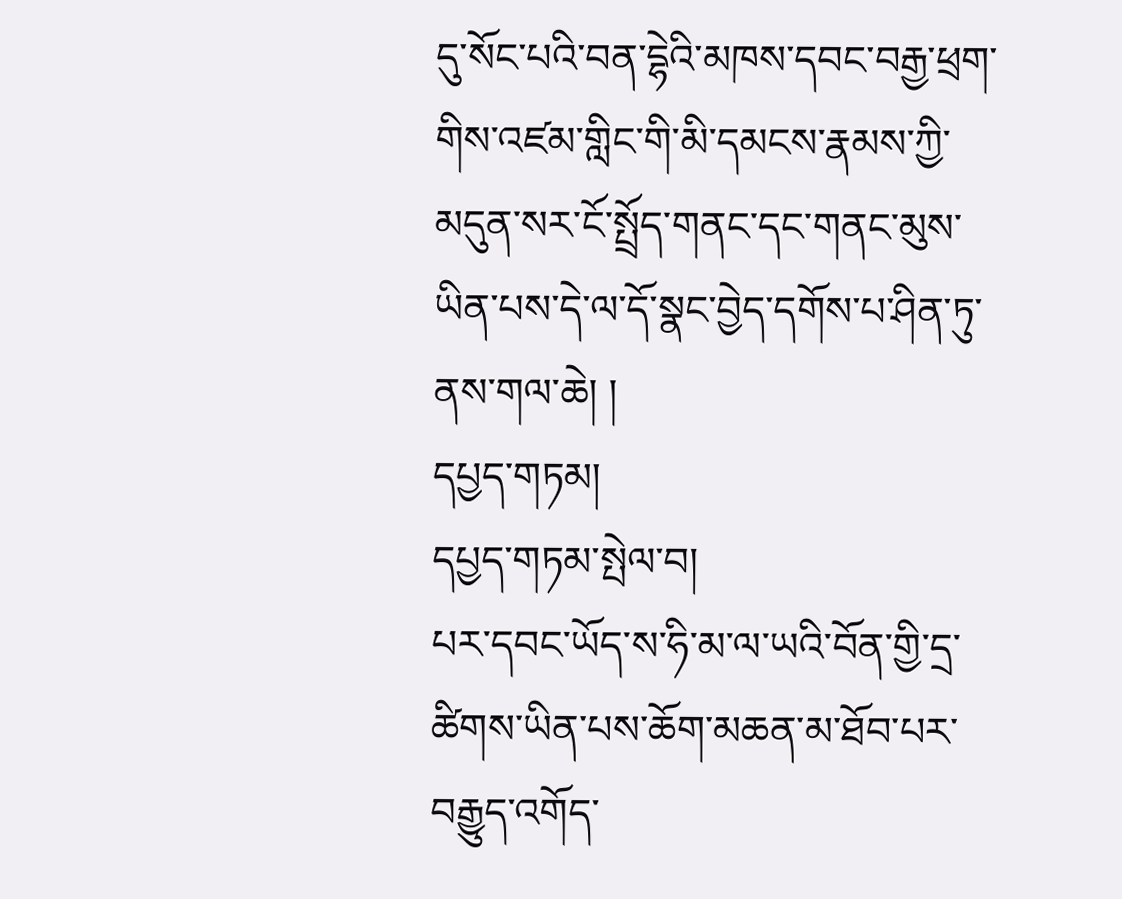དུ་སོང་པའི་བན་དྷེའི་མཁས་དབང་བརྒྱ་ཕྲག་གིས་འཛམ་གླིང་གི་མི་དམངས་རྣམས་ཀྱི་མདུན་སར་ངོ་སྤྲོད་གནང་དང་གནང་མུས་ཡིན་པས་དེ་ལ་དོ་སྣང་བྱེད་དགོས་པ་ཤིན་ཏུ་ནས་གལ་ཆེ། །
དཔྱད་གཏམ།
དཔྱད་གཏམ་སྤེལ་བ།
པར་དབང་ཡོད་ས་ཧི་མ་ལ་ཡའི་བོན་གྱི་དྲ་ཚིགས་ཡིན་པས་ཆོག་མཆན་མ་ཐོབ་པར་བརྒྱུད་འགོད་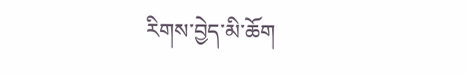རིགས་བྱེད་མི་ཆོག